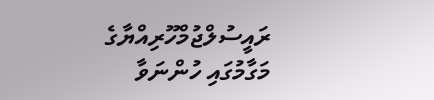ރައީސުލްޖުމްހޫރިއްޔާގެ މަގާމުގައި ހުންނަވާ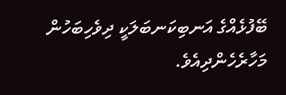ބޭފުޅެއްގެ އަނބިކަނބަލަކީ ދިވެހިބަހުން މަހާރެހެންދިއެވެ.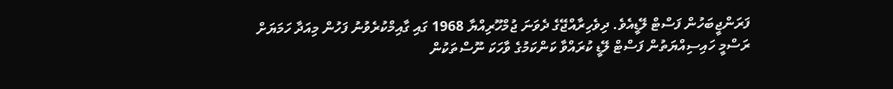ފަރަންޖީބަހުން ފަސްޓް ލޭޑީއެވެ. ދިވެހިރާއްޖޭގެ ދެވަނަ ޖުމްހޫރިއްޔާ 1968 ގައި ގާއިމްކުރެވުނު ފަހުން މިއަދާ ހަމަޔަށް ރަސްމީ ހައިސިއްޔަތުން ފަސްޓް ލޭޑީ ކުރައްވާ ކަންކަމުގެ ވާހަކަ ނޫސްތަކުން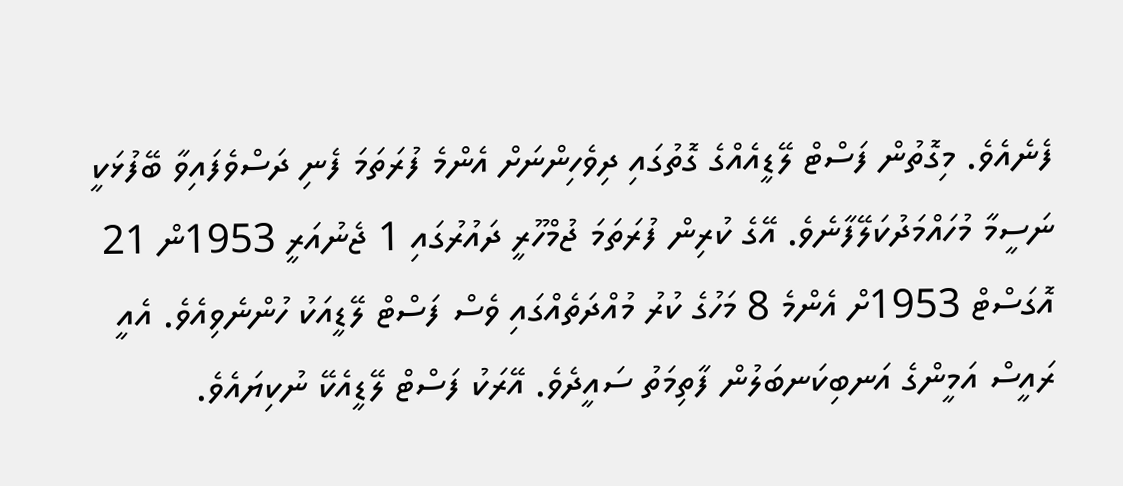ފެނެއެވެ. މިގޮތުން ފަސްޓް ލޭޑީއެއްގެ ގޮތުގައި ދިވެހިންނަށް އެންމެ ފުރަތަމަ ފެނި ދަސްވެފައިވާ ބޭފުޅަކީ ނަސީމާ މުހައްމަދުކަލޭފާނެވެ. އޭގެ ކުރިން ފުރަތަމަ ޖުމްހޫރީ ދައުރުގައި 1 ޖެނުއަރީ 1953ން 21 އޮގަސްޓް 1953ށް އެންމެ 8 މަހުގެ ކުރު މުއްދަތެއްގައި ވެސް ފަސްޓް ލޭޑީއަކު ހުންނެވިއެވެ. އެއީ ރައީސް އަމީންގެ އަނބިކަނބަލުން ފާތިމަތު ސައީދެވެ. އޭރަކު ފަސްޓް ލޭޑީއެކޭ ނުކިޔައެވެ.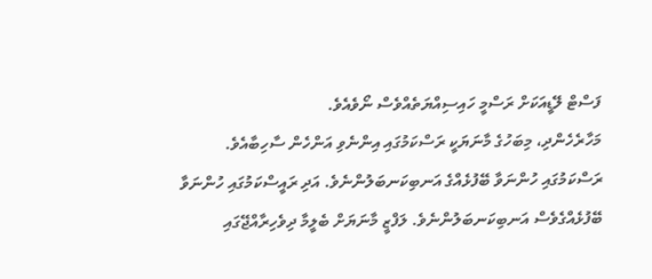ފަސްޓް ލޭޑީއަކަށް ރަސްމީ ހައިސިއްޔަތެއްވެސް ނޯވެއެވެ.
މަހާރެހެންދި، މިބަހުގެ މާނަޔަކީ ރަސްކަމުގައި އިންނެވި އަންހެން ސާހިބާއެވެ. ރަސްކަމުގައި ހުންނަވާ ބޭފުޅެއްގެ އަނބިކަނބަލުންނެވެ. އަދި ރައީސްކަމުގައި ހުންނަވާ ބޭފުޅެއްގެވެސް އަނބިކަނބަލުންނެވެ. ލަފްޒީ މާނަޔަށް ބެލީމާ ދިވެހިރާއްޖޭގައި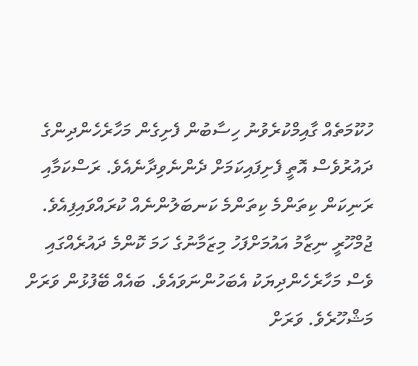ހުކޫމަތެއް ގާއިމްކުރެވުނު ހިސާބުން ފެށިގެން މަހާރެހެންދިންގެ ދައުރުވެސް އޮތީ ފެށިފައިކަމަށް ދެންނެވިދާނެއެވެ. ރަސްކަމާއި ރަނިކަން ކިތަންމެ ކިތަންމެ ކަނބަލުންނެއް ކުރައްވައިފިއެވެ. ޖުމްހޫރީ ނިޒާމު އައުމަށްފަހު މިޒަމާނުގެ ހަމަ ކޮންމެ ދައުރެއްގައި ވެސް މަހާރެހެންދިޔަކު އެބަހުންނަވައެވެ. ބައެއް ބޭފުޅުން ވަރަށް މަޝްހޫރެވެ. ވަރަށް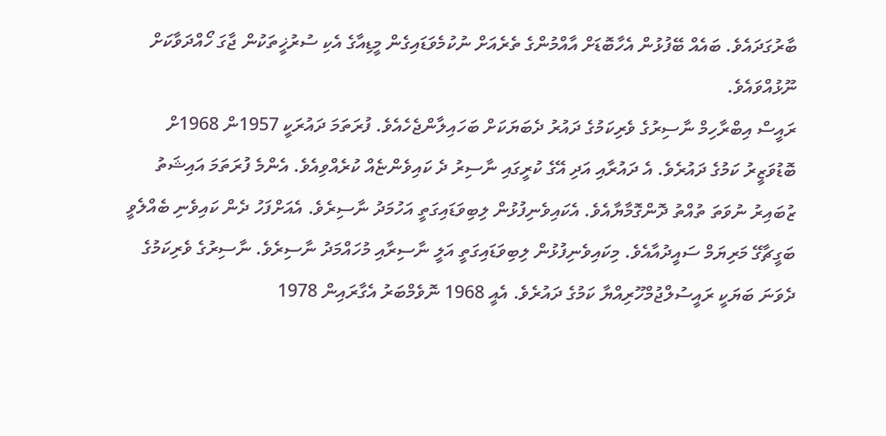ބާރުގަދައެވެ. ބައެއް ބޭފުޅުން އެހާބޮޑަށް އާއްމުންގެ ތެރެއަށް ނުކުމެވަޑައިގެން މީޑިއާގެ އެކި ސުރުޚީތަކުން ޖާގަ ހޯއްދަވާކަށް ނޫޅުއްވައެވެ.
ރައީސް އިބްރާހިމް ނާސިރުގެ ވެރިކަމުގެ ދައުރު ދެބަޔަކަށް ބަހައިލާންޖެހެއެވެ. ފުރަތަމަ ދައުރަކީ 1957ން 1968ށް ބޮޑުވަޒީރު ކަމުގެ ދައުރެވެ. އެ ދައުރާއި އަދި އޭގެ ކުރީގައި ނާސިރު ދެ ކައިވެންޏެއް ކުރެއްވިއެވެ. އެންމެ ފުރަތަމަ އައިޝަތު ޒުބައިރު ނުވަތަ ތުއްތު ދޮންގޮމާޔާއެވެ. އެކައިވެނިފުޅުން ލިބިވަޑައިގަތީ އަހުމަދު ނާސިރެވެ. އެއަށްފަހު ދެން ކައިވެނި ބެއްލެވީ ބަގީޗާގޭ މަރިޔަމް ސައީދުއާއެވެ. މިކައިވެނިފުޅުން ލިބިވަޑައިގަތީ އަލީ ނާސިރާއި މުހައްމަދު ނާސިރެވެ. ނާސިރުގެ ވެރިކަމުގެ ދެވަނަ ބަޔަކީ ރައީސުލްޖުމްހޫރިއްޔާ ކަމުގެ ދައުރެވެ. އެއީ 1968 ނޮވެމްބަރު އެގާރައިން 1978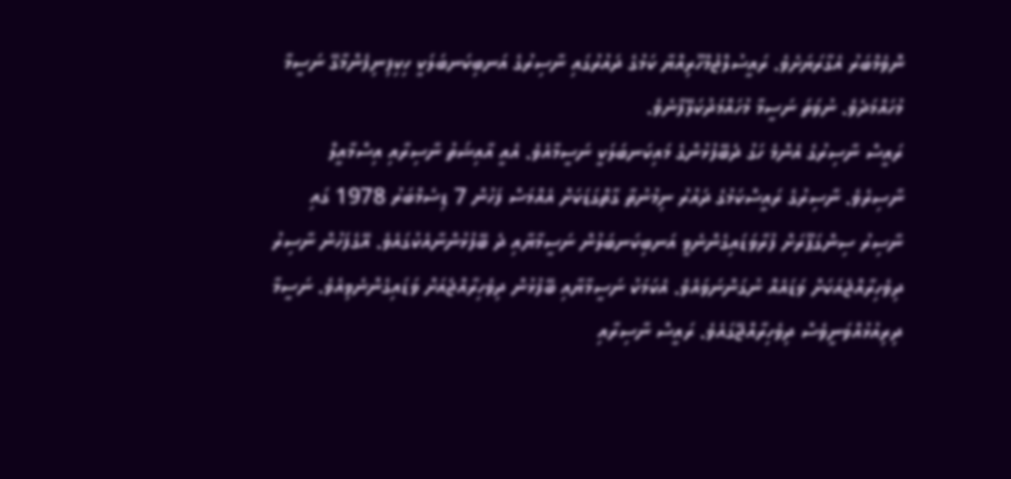ނޮވެމްބަރު އެގާރަޔަށެވެ. ރައީސުލްޖުމްހޫރިއްޔާ ކަމުގެ ދައުރުގައި ނާސިރުގެ އަނބިކަނބަލަކީ ހިކިފިނިފެންމާގޭ ނަސީމާ މުހައްމަދެވެ. ނުވަތަ ނަސީމާ މުހައްމަދުކަލޭފާނެވެ.
ރައީސް ނާސިރުގެ އެންމެ ހަގު ދެބޭފުޅުންގެ މައިކަނބަލަކީ ނަސީމާއެވެ. އެއީ އާއިޝަތު ނާސިރާއި އިސްމާއީލް ނާސިރެވެ. ނާސިރުގެ ރައީސްކަމުގެ ދައުރު ނިމުނުތާ ގާތްގަޑަކަށް އެއްމަސް ފަހުން 7 ޑިސެމްބަރު 1978 ގައި ނާސިރު ސިންގަޕޫރަށް ފުރާވަޑައިގެންނެވީ އަނބިކަނބަލުން ނަސީމާޔާއި ދެ ބޭފުޅުންނާއެކުގައެވެ. އޭގެފަހުން ނާސިރު ދިވެހިރާއްޖެއަކަށް ވަޑައެއް ނުގަންނަވައެވެ. އެކަމަކު ނަސީމާޔާއި ބޭފުޅުން ދިވެހިރާއްޖެއަށް ވަޑައިގެންނެވިއެވެ. ނަސީމާ ދިރިއުޅުއްވަނީވެސް ދިވެހިރާއްޖޭގައެވެ. ރައީސް ނާސިރާއި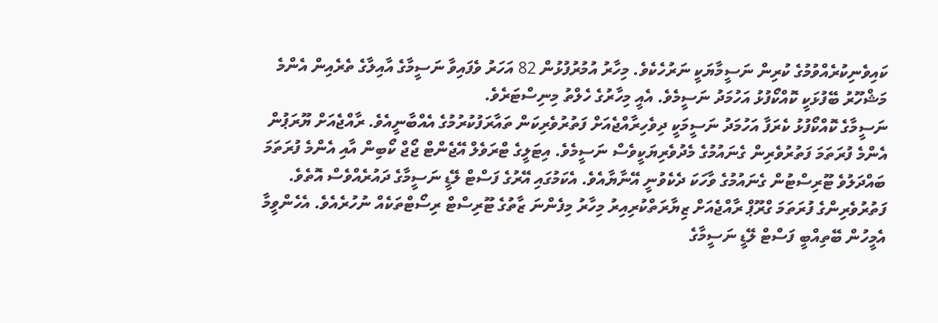ކައިވެނިކުރެއްވުމުގެ ކުރިން ނަސީމާޔަކީ ނަރުހެކެވެ. މިހާރު އުމުރުފުޅުން 82 އަހަރު ވެފައިވާ ނަސީމާގެ އާއިލާގެ ތެރެއިން އެންމެ މަޝްހޫރު ބޭފުޅަކީ ކޮއްކޯފުޅު އަހުމަދު ނަސީމެވެ. އެއީ މިހާރުގެ ހެލްތު މިނިސްޓަރެވެ.
ނަސީމާގެ ކޮއްކޯފުޅު ކެރަފާ އަހުމަދު ނަސީމަކީ ދިވެހިރާއްޖެއަށް ފަތުރުވެރިކަން ތައާރަފުކުރުމުގެ އެއްބާނީއެވެ. ރާއްޖެއަށް ޔޫރަޕުން އެންމެ ފުރަތަމަ ފަތުރުވެރިން ގެނައުމުގެ މެދުވެރިޔަކީވެސް ނަސީމެވެ. އިޓަލީގެ ޓްރަވެލް އޭޖެންޓް ޖޯޖް ކޯބިން އާއި އެންމެ ފުރަތަމަ ބައްދަލުވެ ޓޫރިސްޓުން ގެނައުމުގެ ވާހަކަ ދެކެވުނީ އޭނާޔާއެވެ. އެކަމުގައި އޭރުގެ ފަސްޓް ލޭޑީ ނަސީމާގެ ދައުރެއްވެސް އޮތެވެ. ފަތުރުވެރިންގެ ފުރަތަމަ ގްރޫޕް ރާއްޖެއަށް ޒިޔާރަތްކުރިއިރު މިހާރު މިފެންނަ ޒާތުގެ ޓޫރިސްޓް ރިސޯޓްތަކެއް ނުހުރެއެވެ. އެހެންވީމާ އެމީހުން ބޭތިއްބީ ފަސްޓް ލޭޑީ ނަސީމާގެ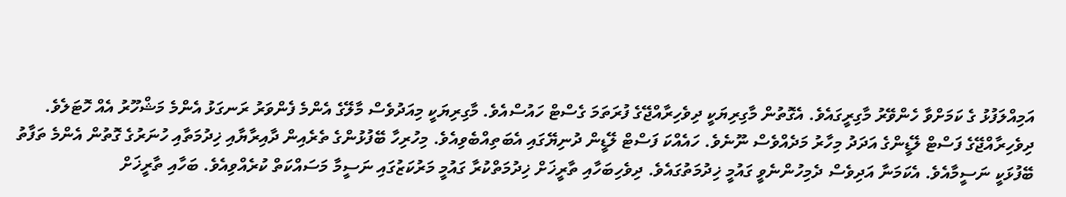އަމިއްލަފުޅު ގެ ކަމަށްވާ ހެންވޭރު މާގިރީގައެވެ. އެގޮތުން މާގިރިޔަކީ ދިވެހިރާއްޖޭގެ ފުރަތަމަ ގެސްޓް ހައުސްއެވެ. މާގިރިޔަކީ މިއަދުވެސް މާލޭގެ އެންމެ ފެންވަރު ރަނގަޅު އެންމެ މަޝްހޫރު އެއް ހޮޓަލެވެ.
ދިވެހިރާއްޖޭގެ ފަސްޓް ލޭޑީންގެ އަދަދު މިހާރު މަދެއްވެސް ނޫނެވެ. ހައެއްކަ ފަސްޓް ލޭޑީން ދުނިޔޭގައި އެބަތިއްބެވިއެވެ. މިހުރިހާ ބޭފުޅުންގެ ތެރެއިން ދާއިރާޔާއި ޚިދުމަތާއި ހުނަރުގެ ގޮތުން އެންމެ ތަފާތު ބޭފުޅަކީ ނަސީމާއެވެ. އެކަމަނާ އަދިވެސް ދެމިހުންނެވީ ގައުމީ ޚިދުމަތުގައެވެ. ދިވެހިބަހާއި ތާރީޚަށް ޚިދުމަތްކުރާ ގައުމީ މަރުކަޒުގައި ނަސީމާ މަސައްކަތް ކުރެއްވިއެވެ. ބަހާއި ތާރީޚަށް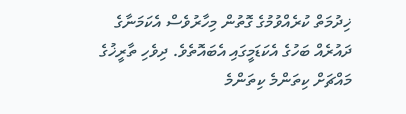ޚިދުމަތް ކުރެއްވުމުގެ ގޮތުން މިހާރުވެސް އެކަމަނާގެ ދައުރެއް ބަހުގެ އެކަޑަމީގައި އެބައޮތެވެ. ދިވެހި ތާރީޚުގެ މައްޗަށް ކިތަންމެ ކިތަންމެ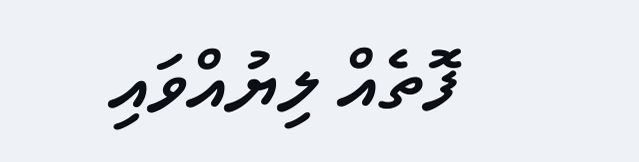ފޮތެއް ލިޔުއްވައި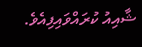ޝާއިއު ކުރައްވައިފިއެވެ.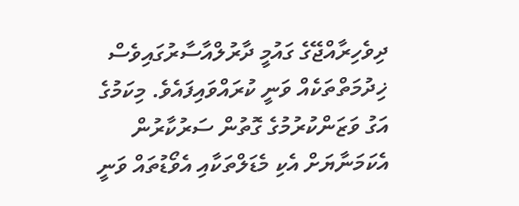ދިވެހިރާއްޖޭގެ ގައުމީ ދާރުލްއާސާރުގައިވެސް ޚިދުމަތްތަކެއް ވަނީ ކުރައްވައިފައެވެ. މިކަމުގެ އަގު ވަޒަންކުރުމުގެ ގޮތުން ސަރުކާރުން އެކަމަނާޔަށް އެކި މެޑަލްތަކާއި އެވޯޑުތައް ވަނީ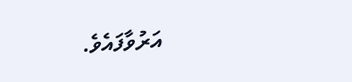އަރުވާފައެވެ.